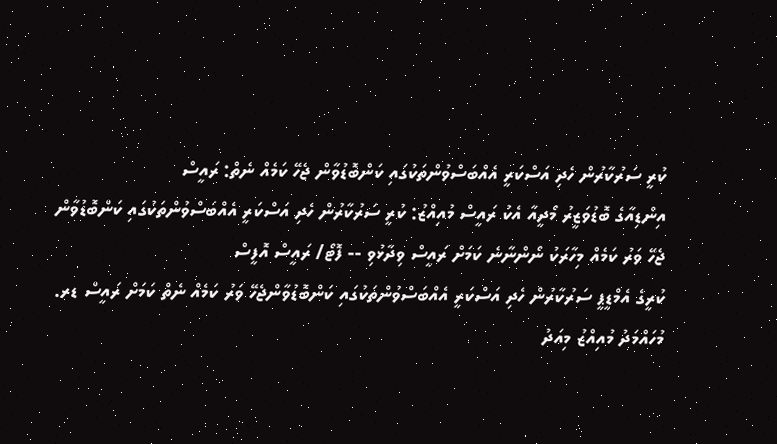ކުރީ ސަރުކާރުން ހެދި އަސްކަރީ އެއްބަސްވުންތަކުގައި ކަންބޮޑުވާން ޖެހޭ ކަމެއް ނެތް: ރައީސް
އިންޑިއާގެ ބޮޑުވަޒީރު މޯދީއާ އެކު ރައީސް މުއިއްޒު: ކުރީ ސަރުކާރުން ހެދި އަސްކަރީ އެއްބަސްވުންތަކުގައި ކަންބޮޑުވާން ޖެހޭ ވަރު ކަމެއް މިހާރަކު ނޯންނާނެ ކަމަށް ރައީސް ވިދާޅުވި -- ފޮޓޯ/ ރައީސް އޮފީސް
ކުރީގެ އެމްޑީޕީ ސަރުކާރުން ހެދި އަސްކަރީ އެއްބަސްވުންތަކުގައި ކަންބޮޑުވާންޖެހޭ ވަރު ކަމެއް ނެތް ކަމަށް ރައީސް ޑރ. މުހައްމަދު މުއިއްޒު މިއަދު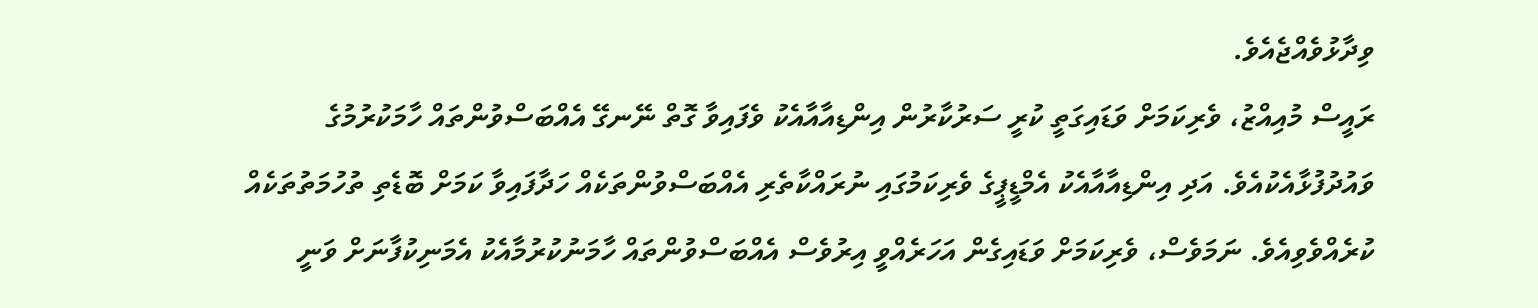ވިދާޅުވެއްޖެއެވެ.
ރައީސް މުއިއްޒު، ވެރިކަމަށް ވަޑައިގަތީ ކުރީ ސަރުކާރުން އިންޑިއާއާއެކު ވެފައިވާ ގޮތް ނޭނގޭ އެއްބަސްވުންތައް ހާމަކުރުމުގެ ވައުދުފުޅާއެކުއެވެ. އަދި އިންޑިއާއާއެކު އެމްޑީޕީގެ ވެރިކަމުގައި ނުރައްކާތެރި އެއްބަސްވުންތަކެއް ހަދާފައިވާ ކަމަށް ބޮޑެތި ތުހުމަތުތަކެއް ކުރެއްވެވިއެވެ. ނަމަވެސް، ވެރިކަމަށް ވަޑައިގެން އަހަރެއްވީ އިރުވެސް އެއްބަސްވުންތައް ހާމަނުކުރުމާއެކު އެމަނިކުފާނަށް ވަނީ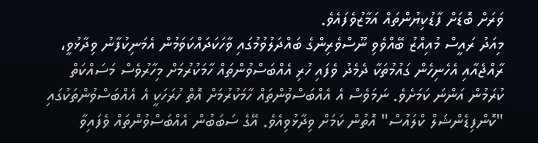ވަރަށް ބޮޑަށް ފާޑުކިޔުންތައް އަމާޒުވެފައެވެ.
މިއަދު ރައީސް މުއިއްޒު ބޭއްވެވި ނޫސްވެރިންގެ ބައްދަލުވުމުގައި ވާހަކަދައްކަވަމުން އެމަނިކުފާނު ވިދާޅުވީ، ރާއްޖެއާއި އެހެނިހެން ގައުމުތަކާ ދެމެދު ވެފައި ހުރި އެއްބަސްވުންތައް ހާމަކުރުމަށް މިހާރުވެސް މަސައްކަތް ކުރަމުން އަންނަ ކަމަށެވެ. ނަމަވެސް އެ އެއްބަސްވުންތައް ހާމަކުރުމަށް އޮތް ހުރަހަކީ އެ އެއްބަސްވުންތަކުގައި "ކޮންފިޑެންޝަލް ކްލައުސް" އޮތުން ކަމަށް ވިދާޅުވިއެވެ. އޭގެ ސަބަބުން އެއްބަސްވުންތައް ވެފައިވާ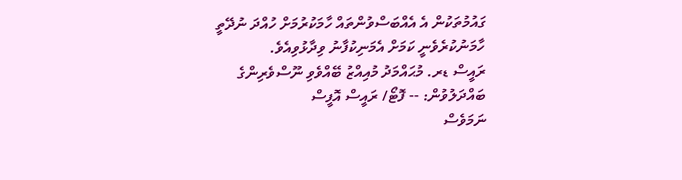ގައުމުތަކުން އެ އެއްބަސްވުންތައް ހާމަކުރުމަށް ހުއްދަ ނުދޭތީ ހާމަނުކުރެވެނީ ކަމަށް އެމަނިކުފާނު ވިދާޅުވިއެވެ.
ރައީސް ޑރ. މުޙައްމަދު މުއިއްޒު ބޭއްވެވި ނޫސްވެރިންގެ ބައްދަލުވުން: -- ފޮޓޯ/ ރައީސް އޮފީސް
ނަމަވެސް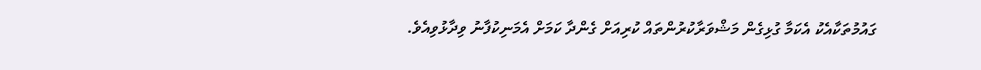ގައުމުތަކާއެކު އެކަމާ ގުޅިގެން މަޝްވަރާކުރުންތައް ކުރިއަށް ގެންދާ ކަމަށް އެމަނިކުފާނު ވިދާޅުވިއެވެ.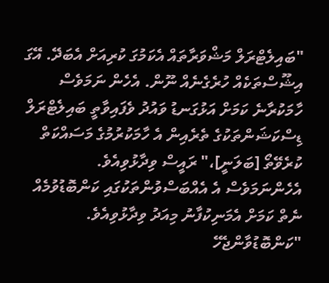"ބައިލެޓްރަލް މަޝްވަރާތައް އެކަމުގަ ކުރިއަށް އެބަދޭ. އޭގަ އިޝޫސްތަކެއް ހުރެގެނެއް ނޫން. އެހެން ނަމަވެސް ހާމަކުރާނެ ކަމަށް އަޅުގަނޑު ވައުދު ވެފައިވާތީ ބައިލެޓްރަލް ޑިސްކަޝަންތަކުގެ ތެރެއިން އެ ހާމަކުރުމުގެ މަސައްކަތް ކުރެވޭތޯ [ބަލަނީ]،" ރައީސް ވިދާޅުވިއެވެ.
އެހެންނަމަވެސް އެ އެއްބަސްވުންތަކުގައި ކަންބޮޑުވުމެއް ނެތް ކަމަށް އެމަނިކުފާނު މިއަދު ވިދާޅުވިއެވެ.
"ކަންބޮޑުވާންޖެހޭ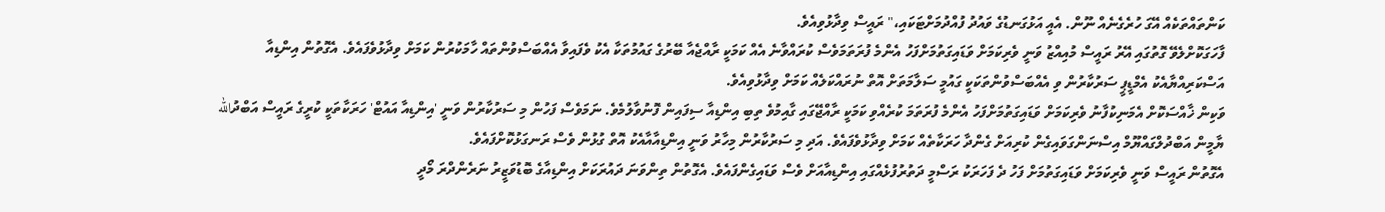ކަންތައްތަކެއް އޭގަ ހުރެގެނެއް ނޫން. އެއީ އަޅުގަނޑުގެ ވައުދު ފުއްދުމަށްޓަކައި،" ރައީސް ވިދާޅުވިއެވެ.
ފާހަގަކޮށްލެވޭ ގޮތުގައި އޭރު ރައީސް މުއިއްޒު ވަނީ ވެރިކަމަށް ވަޑައިގަތުމަށްފަހު އެންމެ ފުރަތަމަވެސް ކުރައްވާނެ އެއް ކަމަކީ ރާއްޖެއާ ބޭރުގެ ގައުމުތަކާ އެކު ވެފައިވާ އެއްބަސްވުންތައް ހާމަކުރުން ކަމަށް ވިދާޅުވެފައެވެ. އެގޮތުން އިންޑިއާ އަސްކަރިއްޔާއެކު އެމްޑީޕީ ސަރުކާރުން ވި އެއްބަސްވުންތަކަކީ ގައުމީ ސަލާމަތަށް އޮތް ނުރައްކަލެއް ކަމަށް ވިދާޅުވިއެވެ.
ވަކިން ޚާއްސަކޮށް އެމަނިކުފާނު ވެރިކަމަށް ވަޑައިގަތުމަށްފަހު އެންމެ ފުރަތަމަ ކުރެއްވި ކަމަކީ ރާއްޖޭގައި ގާއިމުވެ ތިބި އިންޑިއާ ސިފައިން ފޮނުވާލުމެވެ. ނަމަވެސް ފަހުން މި ސަރުކާރުން ވަނީ 'އިންޑިއާ އައުޓް' ހަރަކާތަކީ ކުރީގެ ރައީސް އަބްދުالله ޔާމީން އަބްދުލްގައްޔޫމް އިސްނަންގަވައިގެން ކުރިއަށް ގެންދާ ހަރަކާތެއް ކަމަށް ވިދާޅުވެފައެވެ. އަދި މި ސަރުކާރުން މިހާރު ވަނީ އިންޑިއާއާއެކު އޮތް ގުޅުން ވެސް ރަނގަޅުކޮށްފައެވެ.
އެގޮތުން ރައީސް ވަނީ ވެރިކަމަށް ވަޑައިގަތުމަށް ފަހު ދެ ފަހަރަކު ރަސްމީ ދަތުރުފުޅެއްގައި އިންޑިއާއަށް ވެސް ވަޑައިގެންފައެވެ. އެގޮތުން ތިންވަނަ ދައުރަކަށް އިންޑިއާގެ ބޮޑުވަޒީރު ނަރެންދްރަ މޯދީ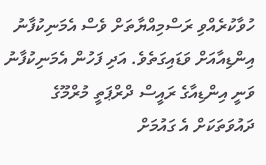ހުވާކުރެއްވި ރަސްމިއްޔާތަށް ވެސް އެމަނިކުފާނު އިންޑިއާއަށް ވަޑައިގަތެވެ. އަދި ފަހުން އެމަނިކުފާނު ވަނީ އިންޑިއާގެ ރައީސް ދްރްޕަތީ މުރްމޫގެ ދައުވަތަކަށް އެ ގައުމަށް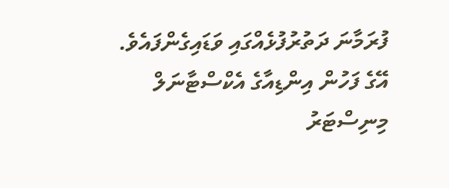ފުރަމާނަ ދަތުރުފުޅެއްގައި ވަޑައިގެންފައެވެ. އޭގެ ފަހުން އިންޑިއާގެ އެކްސްޓާނަލް މިނިސްޓަރު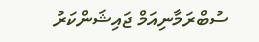ސުބްރަމާނިއަމް ޖައިޝަންކަރު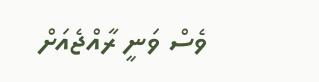ވެސް ވަނީ ރާއްޖެއަށް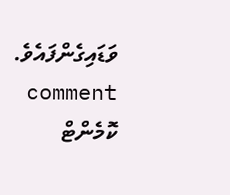ވަޑައިގެންފައެވެ.
comment ކޮމެންޓް